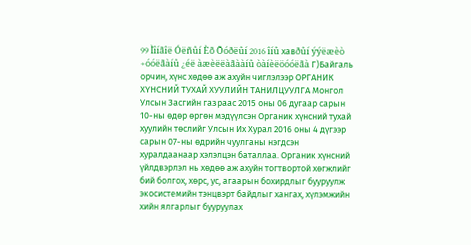99 Ìîíãîë Óëñûí Èõ Õóðëûí 2016 îíû хавðûí ýýëæèò ÷óóëãàíû ¿éë àæèëëàãààíû òàíèëöóóëãà Г)Байгаль орчин, хүнс хөдөө аж ахуйн чиглэлээр ОРГАНИК ХҮНСНИЙ ТУХАЙ ХУУЛИЙН ТАНИЛЦУУЛГА Монгол Улсын Засгийн газраас 2015 оны 06 дугаар сарын 10-ны өдөр өргөн мэдүүлсэн Органик хүнсний тухай хуулийн төслийг Улсын Их Хурал 2016 оны 4 дүгээр сарын 07-ны өдрийн чуулганы нэгдсэн хуралдаанаар хэлэлцэн баталлаа. Органик хүнсний үйлдвэрлэл нь хөдөө аж ахуйн тогтвортой хөгжлийг бий болгох, хөрс, ус, агаарын бохирдлыг бууруулж экосистемийн тэнцвэрт байдлыг хангах, хүлэмжийн хийн ялгарлыг бууруулах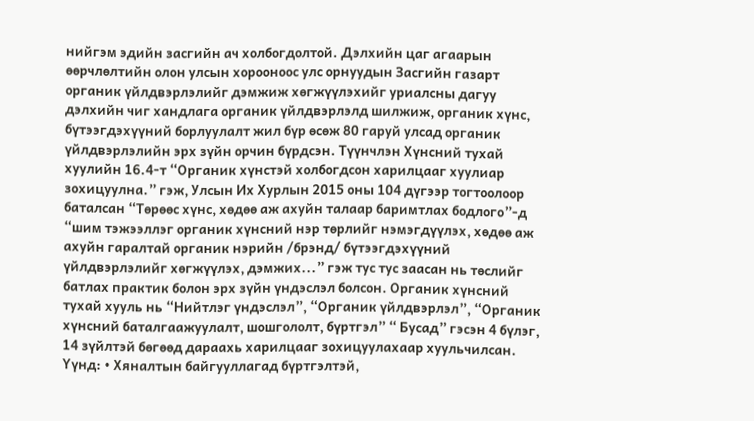нийгэм эдийн засгийн ач холбогдолтой. Дэлхийн цаг агаарын өөрчлөлтийн олон улсын хорооноос улс орнуудын Засгийн газарт органик үйлдвэрлэлийг дэмжиж хөгжүүлэхийг уриалсны дагуу дэлхийн чиг хандлага органик үйлдвэрлэлд шилжиж, органик хүнс, бүтээгдэхүүний борлуулалт жил бүр өсөж 80 гаруй улсад органик үйлдвэрлэлийн эрх зүйн орчин бүрдсэн. Түүнчлэн Хүнсний тухай хуулийн 16.4-т “Органик хүнстэй холбогдсон харилцааг хуулиар зохицуулна.” гэж, Улсын Их Хурлын 2015 оны 104 дүгээр тогтоолоор баталсан “Төрөөс хүнс, хөдөө аж ахуйн талаар баримтлах бодлого”-д “шим тэжээллэг органик хүнсний нэр төрлийг нэмэгдүүлэх, хөдөө аж ахуйн гаралтай органик нэрийн /брэнд/ бүтээгдэхүүний үйлдвэрлэлийг хөгжүүлэх, дэмжих...” гэж тус тус заасан нь төслийг батлах практик болон эрх зүйн үндэслэл болсон. Органик хүнсний тухай хууль нь “Нийтлэг үндэслэл”, “Органик үйлдвэрлэл”, “Органик хүнсний баталгаажуулалт, шошгололт, бүртгэл” “ Бусад” гэсэн 4 бүлэг, 14 зүйлтэй бөгөөд дараахь харилцааг зохицуулахаар хуульчилсан. Үүнд: • Хяналтын байгууллагад бүртгэлтэй,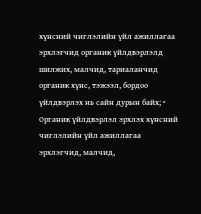хүнсний чиглэлийн үйл ажиллагаа эрхлэгчид органик үйлдвэрлэлд шилжих, малчид, тариаланчид органик хүнс, тэжээл, бордоо үйлдвэрлэх нь сайн дурын байх; • Органик үйлдвэрлэл эрхлэх хүнсний чиглэлийн үйл ажиллагаа эрхлэгчид, малчид,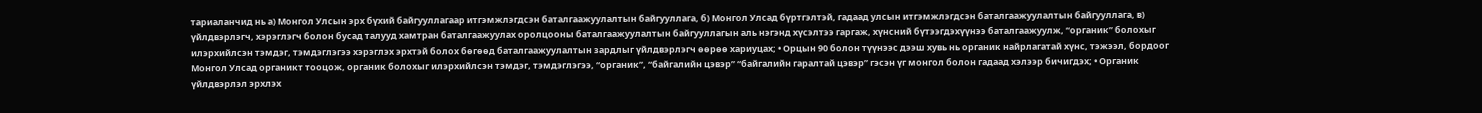тариаланчид нь а) Монгол Улсын эрх бүхий байгууллагаар итгэмжлэгдсэн баталгаажуулалтын байгууллага, б) Монгол Улсад бүртгэлтэй, гадаад улсын итгэмжлэгдсэн баталгаажуулалтын байгууллага, в) үйлдвэрлэгч, хэрэглэгч болон бусад талууд хамтран баталгаажуулах оролцооны баталгаажуулалтын байгууллагын аль нэгэнд хүсэлтээ гаргаж, хүнсний бүтээгдэхүүнээ баталгаажуулж, “органик” болохыг илэрхийлсэн тэмдэг, тэмдэглэгээ хэрэглэх эрхтэй болох бөгөөд баталгаажуулалтын зардлыг үйлдвэрлэгч өөрөө хариуцах; • Орцын 90 болон түүнээс дээш хувь нь органик найрлагатай хүнс, тэжээл, бордоог Монгол Улсад органикт тооцож, органик болохыг илэрхийлсэн тэмдэг, тэмдэглэгээ, “органик”, “байгалийн цэвэр” “байгалийн гаралтай цэвэр” гэсэн үг монгол болон гадаад хэлээр бичигдэх; • Органик үйлдвэрлэл эрхлэх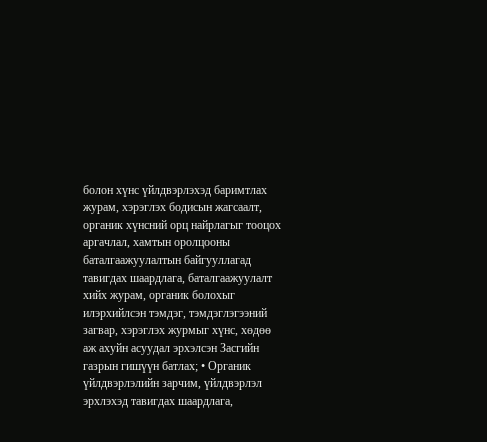болон хүнс үйлдвэрлэхэд баримтлах журам, хэрэглэх бодисын жагсаалт, органик хүнсний орц найрлагыг тооцох аргачлал, хамтын оролцооны баталгаажуулалтын байгууллагад тавигдах шаардлага, баталгаажуулалт хийх журам, органик болохыг илэрхийлсэн тэмдэг, тэмдэглэгээний загвар, хэрэглэх журмыг хүнс, хөдөө аж ахуйн асуудал эрхэлсэн Засгийн газрын гишүүн батлах; • Органик үйлдвэрлэлийн зарчим, үйлдвэрлэл эрхлэхэд тавигдах шаардлага,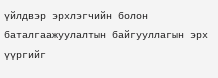үйлдвэр эрхлэгчийн болон баталгаажуулалтын байгууллагын эрх үүргийг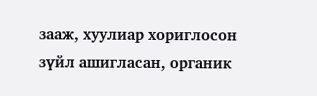зааж, хуулиар хориглосон зүйл ашигласан, органик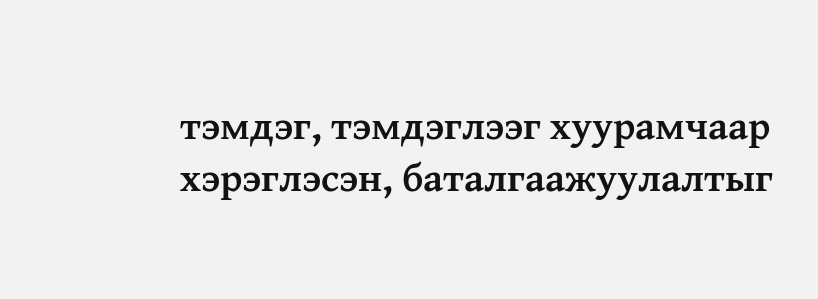тэмдэг, тэмдэглээг хуурамчаар хэрэглэсэн, баталгаажуулалтыг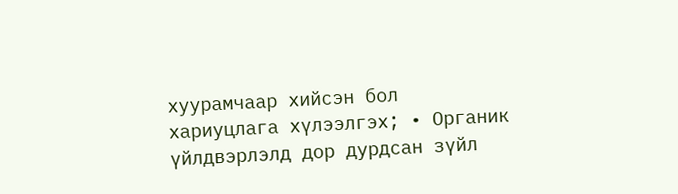хуурамчаар хийсэн бол хариуцлага хүлээлгэх; • Органик үйлдвэрлэлд дор дурдсан зүйл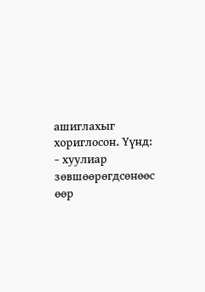ашиглахыг хориглосон. Үүнд: − хуулиар зөвшөөрөгдсөнөөс өөр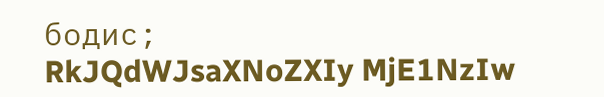бодис;
RkJQdWJsaXNoZXIy MjE1NzIw